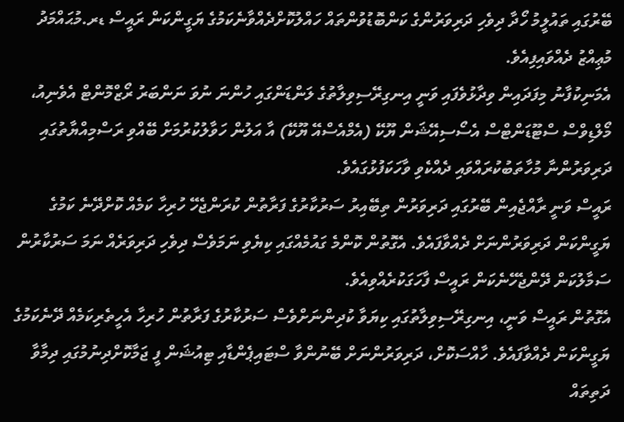ބޭރުގައި ތައުލީމު ހޯދާ ދިވެހި ދަރިވަރުންގެ ކަންބޮޑުވުންތައް ހައްލުކޮށްދެއްވާނެކަމުގެ ޔަގީންކަން ރައީސް ޑރ.މުޙައްމަދު މުޢިއްޒު ދެއްވައިފިއެވެ.
އެމަނިކުފާނު މިފަދައިން ވިދާޅުވެފައި ވަނީ އިނގިރޭސިވިލާތުގެ ލަންޑަންގައި ހުންނަ ނުވަ ނަންބަރު ރޯޒްމޮންޓް އެވެނިއު، މޯލްޑިވްސް ސްޓޫޑަންޓްސް އެސޯސިއޭޝަން ޔޫކޭ (އެމްއެސްއޭ ޔޫކޭ) އާ އަލުން ހަވާލުކުރުމަށް ބޭއްވި ރަސްމިއްޔާތުގައި ދަރިވަރުންނާ މުހާތަބުކުރައްވައި ދެއްކެވި ވާހަކަފުޅުގައެވެ.
ރައީސް ވަނީ ރާއްޖެއިން ބޭރުގައި ދަރިވަރުން ތިބޭއިރު ސަރުކާރުގެ ފަރާތުން ކުރަންޖެހޭ ހުރިހާ ކަމެއް ކޮށްދޭނެ ކަމުގެ ޔަގީންކަން ދަރިވަރުންނަށް ދެއްވާފައެވެ. އެގޮތުން ކޮންމެ ގައުމެއްގައި ކިޔެވި ނަމަވެސް ދިވެހި ދަރިވަރެއް ނަމަ ސަރުކާރުން ސަމާލުކަން ދޭންޖެހޭނެކަން ރައީސް ފާހަގަކުރެއްވިއެވެ.
އެގޮތުން ރައީސް ވަނީ، އިނގިރޭސިވިލާތުގައި ކިޔަވާ ކުދިންނަށްވެސް ސަރުކާރުގެ ފަރާތުން ހުރިހާ އެހީތެރިކަމެއް ދޭނެކަމުގެ ޔަގީންކަން ދެއްވާފައެވެ. ހާއްސަކޮށް، ދަރިވަރުންނަށް ބޭނުންވާ ސްޓައިޕެންޑާއި ޓިއުޝަން ފީ ޖަމާކޮށްދިނުމުގައި ދިމާވާ ދަތިތައް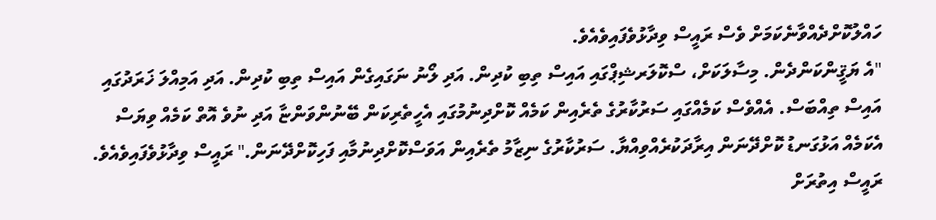ހައްލުކޮށްދެއްވާނެކަމަށް ވެސް ރައީސް ވިދާޅުވެފައިވެއެވެ.
"އެ ޔަޤީންކަންދެން. މިސާލަކަށް، ސްކޮލަރޝިޕްގައި އައިސް ތިބި ކުދިން. އަދި ލޯނު ނަގައިގެން އައިސް ތިބި ކުދިން. އަދި އަމިއްލަ ޚަރަދުގައި އައިސް ތިއްބަސް. އެއްވެސް ކަމެއްގައި ސަރުކާރުގެ ތެރެއިން ކަމެއް ކޮށްދިނުމުގައި އެހީތެރިކަން ބޭނުންވަންޏާ އަދި ނުވެ އޮތް ކަމެއް ވިޔަސް އެކަމެއް އަޅުގަނޑު ކޮށްދޭނަން އިރާދަކުރެއްވިއްޔާ. ސަރުކާރުގެ ނިޒާމު ތެރެއިން އަވަސްކޮށްދިނުމާއި ފަހިކޮށްދޭނަން." ރައީސް ވިދާޅުވެފައިވެއެވެ.
ރައީސް އިތުރަށް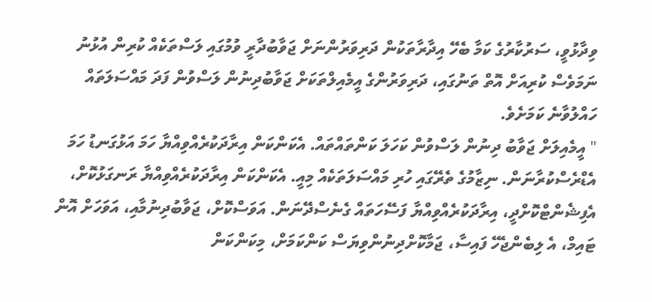ވިދާޅުވީ، ސަރުކާރުގެ ކަމާ ބެހޭ އިދާރާތަކުން ދަރިވަރުންނަށް ޖަވާބުދާރީ ވުމުގައި ލަސްތަކެއް ކުރިން އުޅުނު ނަމަވެސް ކުރިއަށް އޮތް ތަނުގައި، ދަރިވަރުންގެ އީމެއިލްތަކަށް ޖަވާބުދިނުން ލަސްވުން ފަދަ މައްސަލަތައް ހައްލުވާނެ ކަމަށެވެ.
" އީމެއިލަށް ޖަވާބު ދިނުން ލަސްވުން ކަހަލަ ކަންތައްތައް. އެކަންކަން އިރާދަކުރެއްވިއްޔާ ހަމަ އަޅުގަނޑު ހަމަ އެޑްރެސްކުރާނަން. ނިޒާމުގެ ތެރޭގައި ހުރި މައްސަލަތަކެއް މިއީ. އެކަންކަން އިރާދަކުރެއްވިއްޔާ ރަނގަޅުކޮށް، އެފިޝެންޓްކޮށްދީ، އިރާދަކުރެއްވިއްޔާ ފަސޭހަތައް ގެނެސްދޭނަން. އަވަސްކޮށް، ޖަވާބުދިނުމާއި، އަވަހަށް އޮން ޓައިމް، އެ ލިބެންޖެހޭ ފައިސާ، ޖަމާކޮށްދިނުންވިޔަސް ކަންކަމަށް، މިކަންކަން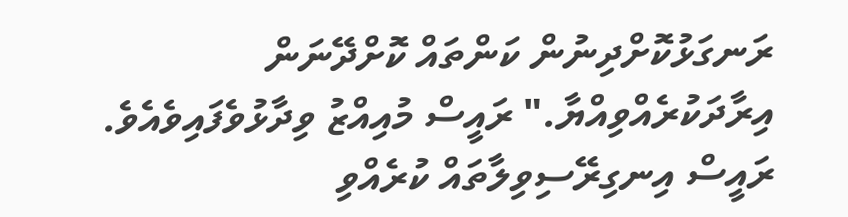ރަނގަޅުކޮށްދިނުން ކަންތައް ކޮށްދޭނަން އިރާދަކުރެއްވިއްޔާ." ރައީސް މުއިއްޒު ވިދާޅުވެފައިވެއެވެ.
ރައީސް އިނގިރޭސިވިލާތައް ކުރެއްވި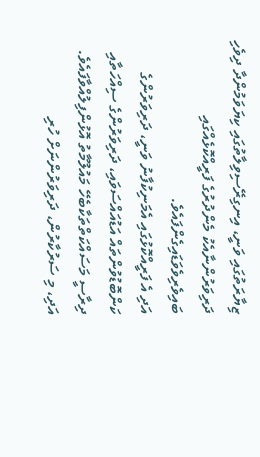ޒިޔާރަތުގައި ވަނީ، އިނގިރޭސިވިލާތުގައި ކިޔަވަމުންދާ ދިވެހި ދަރިވަރުންނާއެކު މެންދުރުގެ ފަރީއްކޮޅެއްގައި ބައިވެރިވެވަޑައިގެންފައެވެ.
އަދި އެ ފަރީއްކޮޅުގައި އެމަނިކުފާނު ވަނީ، ދަރިވަރުންގެ ކަންބޮޑުވުންތައް އަޑުއައްސަވައި، ދަރިވަރުންގެ ސިއްހަތާއި ދިރާސީ މަސައްކަތްތަކާބެހޭ މައުލޫމާތު އޮޅުންފިލުއްވާފައެވެ. އަދި، މި ސަރުކާރުން، ދަރިވަރުންނަށް ހުރި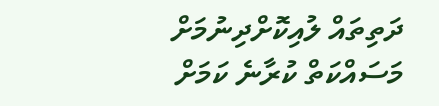ދަތިތައް ލުއިކޮށްދިނުމަށް މަސައްކަތް ކުރާނެ ކަމަށް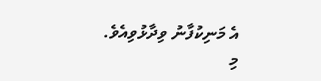އެ މަނިކުފާނު ވިދާޅުވިއެވެ.
މި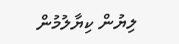ލިޔުން ކިޔާލުމުން